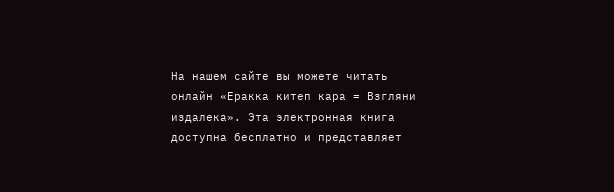На нашем сайте вы можете читать онлайн «Еракка китеп кара = Взгляни издалека». Эта электронная книга доступна бесплатно и представляет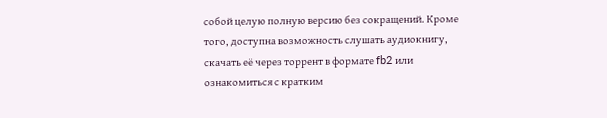собой целую полную версию без сокращений. Кроме того, доступна возможность слушать аудиокнигу, скачать её через торрент в формате fb2 или ознакомиться с кратким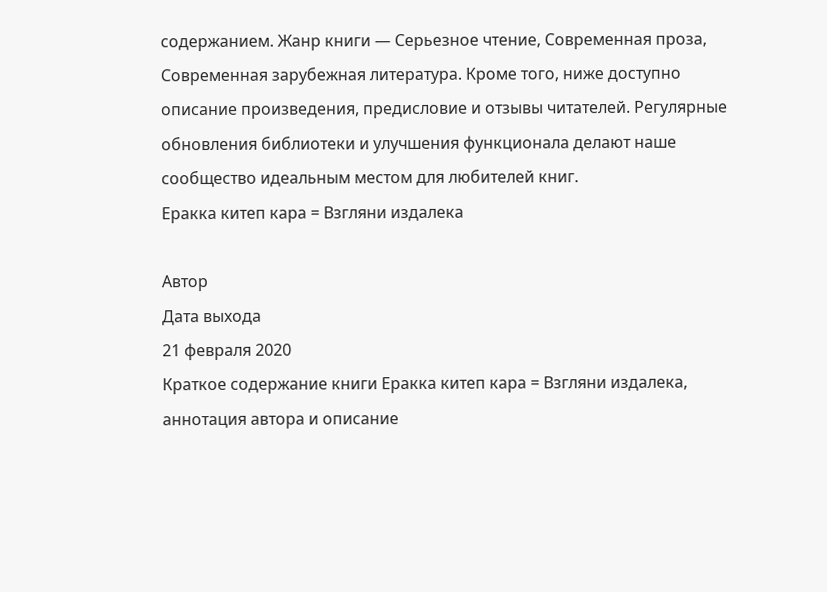содержанием. Жанр книги — Серьезное чтение, Современная проза, Современная зарубежная литература. Кроме того, ниже доступно описание произведения, предисловие и отзывы читателей. Регулярные обновления библиотеки и улучшения функционала делают наше сообщество идеальным местом для любителей книг.
Еракка китеп кара = Взгляни издалека

Автор
Дата выхода
21 февраля 2020
Краткое содержание книги Еракка китеп кара = Взгляни издалека, аннотация автора и описание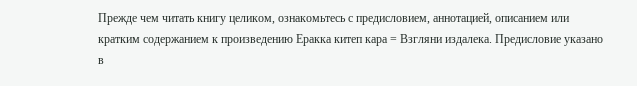Прежде чем читать книгу целиком, ознакомьтесь с предисловием, аннотацией, описанием или кратким содержанием к произведению Еракка китеп кара = Взгляни издалека. Предисловие указано в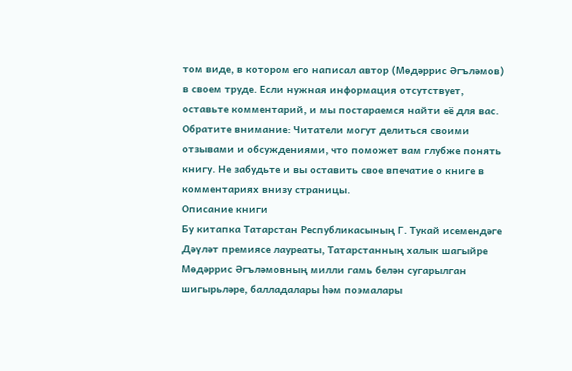том виде, в котором его написал автор (Мөдәррис Әгъләмов) в своем труде. Если нужная информация отсутствует, оставьте комментарий, и мы постараемся найти её для вас. Обратите внимание: Читатели могут делиться своими отзывами и обсуждениями, что поможет вам глубже понять книгу. Не забудьте и вы оставить свое впечатие о книге в комментариях внизу страницы.
Описание книги
Бу китапка Татарстан Республикасының Г. Тукай исемендәге Дәүләт премиясе лауреаты, Татарстанның халык шагыйре Мөдәррис Әгъләмовның милли гамь белән сугарылган шигырьләре, балладалары һәм поэмалары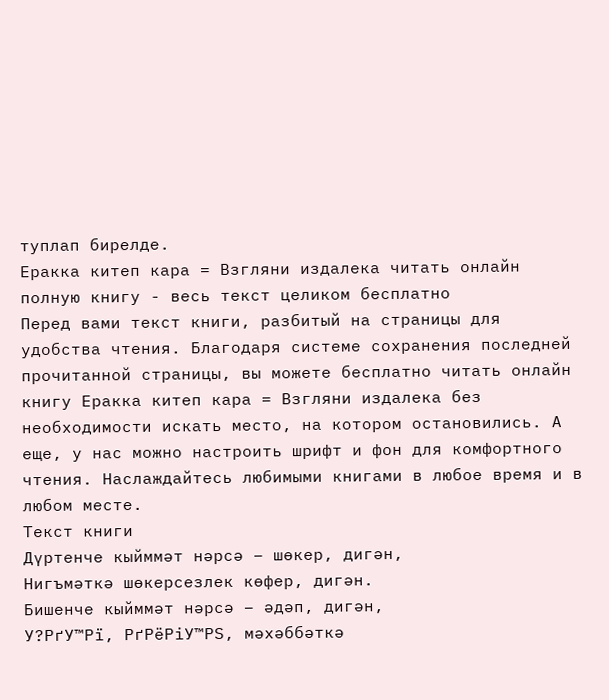туплап бирелде.
Еракка китеп кара = Взгляни издалека читать онлайн полную книгу - весь текст целиком бесплатно
Перед вами текст книги, разбитый на страницы для удобства чтения. Благодаря системе сохранения последней прочитанной страницы, вы можете бесплатно читать онлайн книгу Еракка китеп кара = Взгляни издалека без необходимости искать место, на котором остановились. А еще, у нас можно настроить шрифт и фон для комфортного чтения. Наслаждайтесь любимыми книгами в любое время и в любом месте.
Текст книги
Дүртенче кыйммәт нәрсә – шөкер, дигән,
Нигъмәткә шөкерсезлек көфер, дигән.
Бишенче кыйммәт нәрсә – әдәп, дигән,
У?РґУ™Рї, РґРёРіУ™РЅ, мәхәббәткә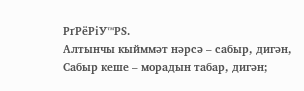РґРёРіУ™РЅ.
Алтынчы кыйммәт нәрсә – сабыр, дигән,
Сабыр кеше – морадын табар, дигән;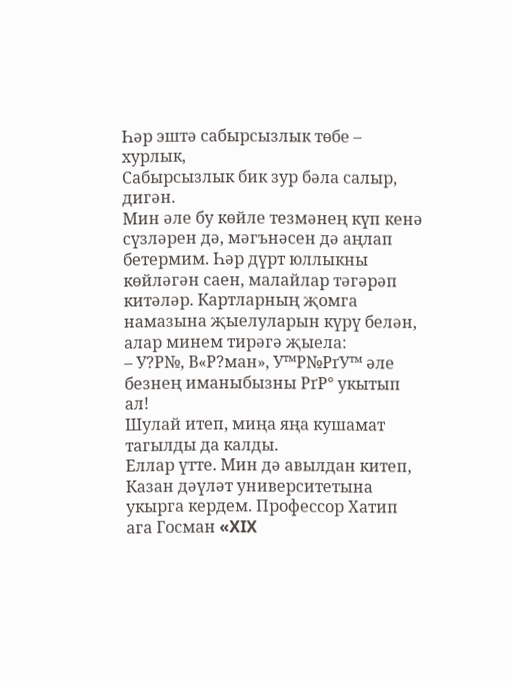Һәр эштә сабырсызлык төбе – хурлык,
Сабырсызлык бик зур бәла салыр, дигән.
Мин әле бу көйле тезмәнең күп кенә сүзләрен дә, мәгънәсен дә аңлап бетермим. Һәр дүрт юллыкны көйләгән саен, малайлар тәгәрәп китәләр. Картларның җомга намазына җыелуларын күрү белән, алар минем тирәгә җыела:
– У?Р№, В«Р?ман», У™Р№РґУ™ әле безнең иманыбызны РґР° укытып ал!
Шулай итеп, миңа яңа кушамат тагылды да калды.
Еллар үтте. Мин дә авылдан китеп, Казан дәүләт университетына укырга кердем. Профессор Хатип ага Госман «XIX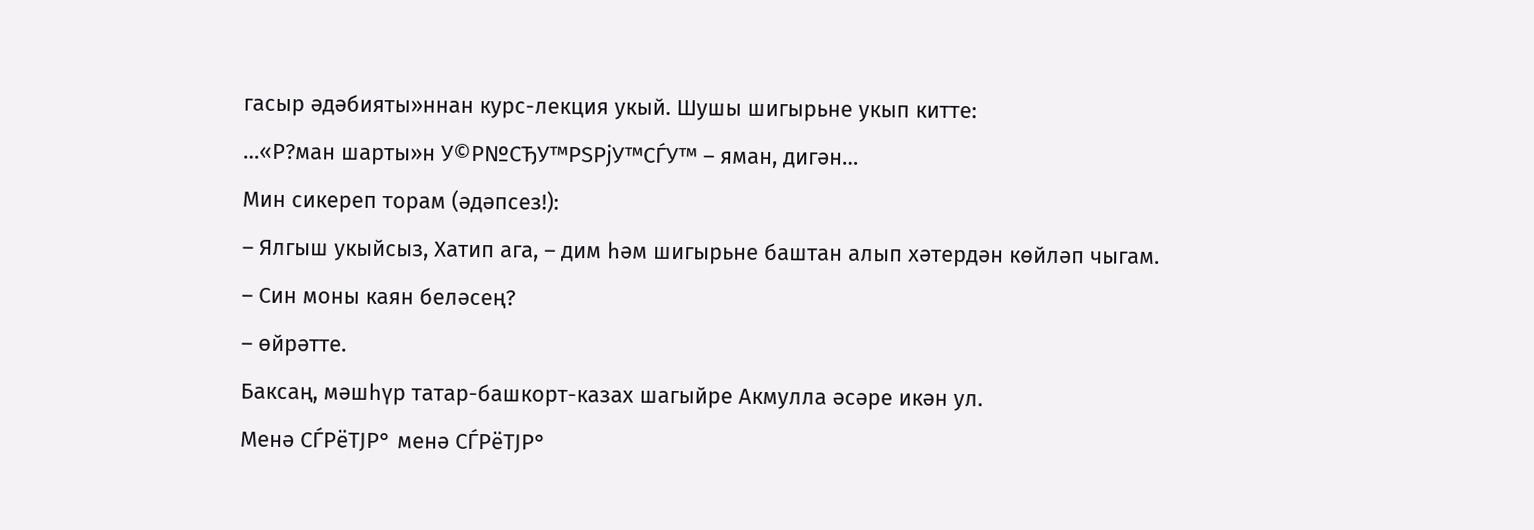гасыр әдәбияты»ннан курс-лекция укый. Шушы шигырьне укып китте:
…«Р?ман шарты»н У©Р№СЂУ™РЅРјУ™СЃУ™ – яман, дигән…
Мин сикереп торам (әдәпсез!):
– Ялгыш укыйсыз, Хатип ага, – дим һәм шигырьне баштан алып хәтердән көйләп чыгам.
– Син моны каян беләсең?
– өйрәтте.
Баксаң, мәшһүр татар-башкорт-казах шагыйре Акмулла әсәре икән ул.
Менә СЃРёТЈР° менә СЃРёТЈР°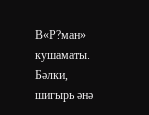В«Р?ман» кушаматы.
Бәлки, шигырь әнә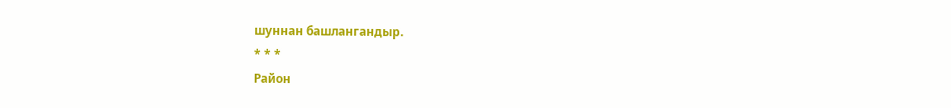шуннан башлангандыр.
* * *
Район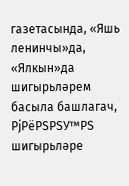газетасында, «Яшь ленинчы»да, «Ялкын»да шигырьләрем басыла башлагач, РјРёРЅРЅУ™РЅ шигырьләре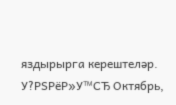яздырырга керештеләр. У?РЅРёР»У™СЂ Октябрь,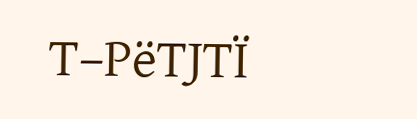Т–РёТЈТЇ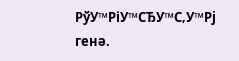РўУ™РіУ™СЂУ™С‚У™Рј генә.